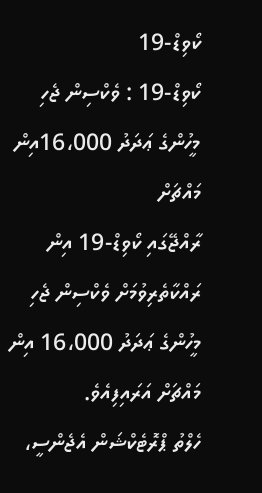ކޯވިޑް-19
ކޯވިޑް-19 : ވެކްސިން ޖެހި މީހުންގެ ޢަދަދު 16،000އިން މައްޗަށް
ރާއްޖޭގައި ކޯވިޑް-19 އިން ރައްކާތެރިވުމަށް ވެކްސިން ޖެހި މީހުންގެ ޢަދަދު 16،000 އިން މައްޗަށް އަރައިފިއެވެ.
ހެލްތު ޕްރޮޓެކްޝަން އެޖެންސީ،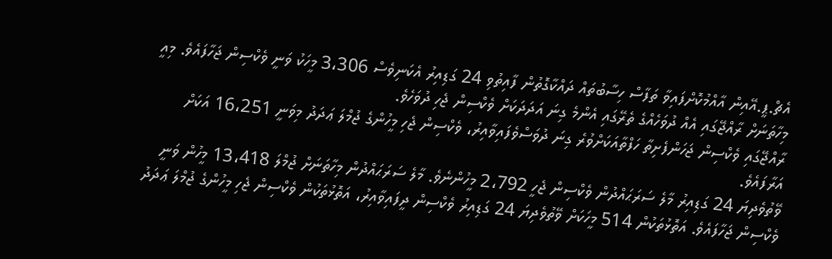އެޗް.ޕީ.އޭއިން އާއްމުކޮށްފައިވާ ތަފާސް ހިސާބުތައް ދައްކާގޮތުން ފާއިތުވި 24 ގަޑިއިރު އެކަނިވެސް 3،306 މީހަކު ވަނީ ވެކްސިން ޖަހާފައެވެ. މިއީ މިހާތަނަށް ރާއްޖޭގައި އެއް ދުވަހެއްގެ ތެރޭގައި އެންމެ ގިނަ އަދަދަކަށް ވެކްސިން ޖެހި ދުވަހެވެ.
ރާއްޖޭގައި ވެކްސިން ޖަހަންފެށިތާ ހަފްތާއަކަށްވުރެ ގިނަ ދުވަސްވެފައިވާއިރު، ވެކްސިން ޖެހި މީހުންގެ ޖުމްލަ ޢަދަދު މިވަނީ 16،251 އަކަށް އަރާފައެވެ.
ވޭތުވެދިޔަ 24 ގަޑިއިރު މާލެ ސަރަޙައްދުން ވެކްސިން ޖެހީ 2،792 މީހުންނެވެ. މާލެ ސަރަޙައްދުން މިހާތަނަށް ޖުމްލަ 13،418 މީހުން ވަނީ ވެކްސިން ޖަހާފައެވެ. އަތޮޅުތަކުން 514 މީހަކަށް ވޭތުވެދިޔަ 24 ގަޑިއިރު ވެކްސިން ދީފައިވާއިރު، އަތޮޅުތަކުން ވެކްސިން ޖެހި މީހުންގެ ޖުމްލަ ޢަދަދު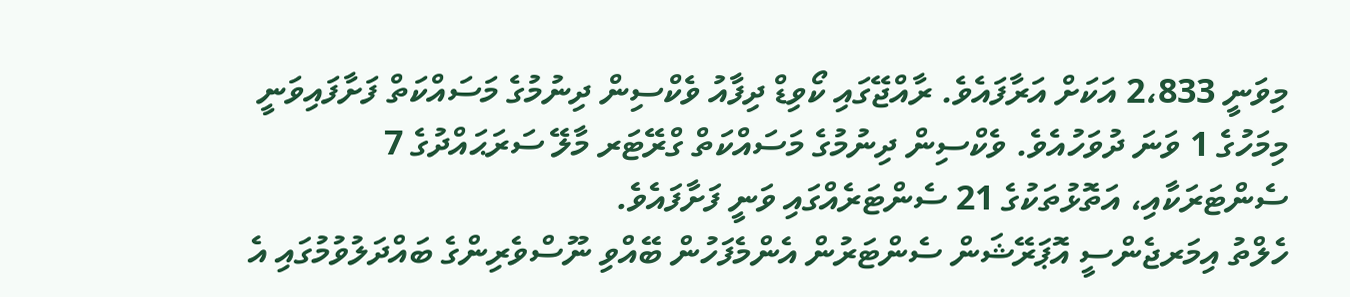މިވަނީ 2،833 އަކަށް އަރާފައެވެ. ރާއްޖޭގައި ކޯވިޑް ދިފާއު ވެކްސިން ދިނުމުގެ މަސައްކަތް ފަށާފައިވަނީ މިމަހުގެ 1 ވަނަ ދުވަހުއެވެ. ވެކްސިން ދިނުމުގެ މަސައްކަތް ގްރޭޓަރ މާލޭ ސަރަޙައްދުގެ 7 ސެންޓަރަކާއި، އަތޮޅުތަކުގެ 21 ސެންޓަރެއްގައި ވަނީ ފަށާފައެވެ.
ހެލްތު އިމަރޖެންސީ އޮޕަރޭޝަން ސެންޓަރުން އެންމެފަހުން ބޭއްވި ނޫސްވެރިންގެ ބައްދަލުވުމުގައި އެ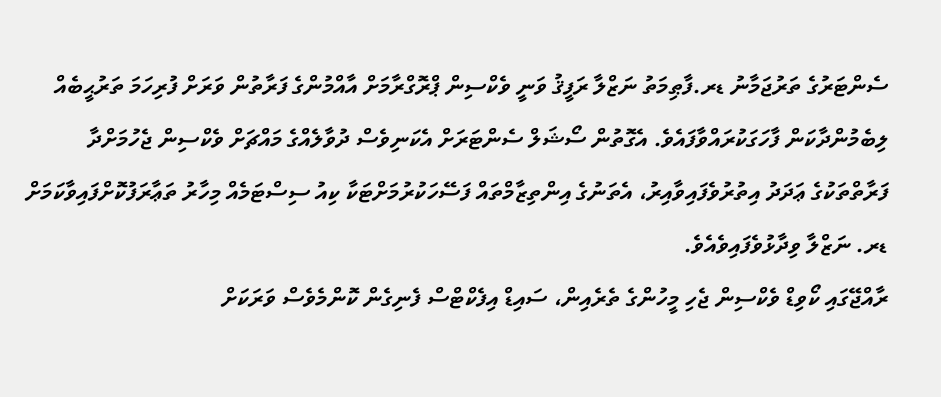ސެންޓަރުގެ ތަރުޖަމާނު ޑރ.ފާޠިމަތު ނަޒްލާ ރަފީޤު ވަނީ ވެކްސިން ޕްރޮގްރާމަށް އާއްމުންގެ ފަރާތުން ވަރަށް ފުރިހަމަ ތަރުޙީބެއް ލިބެމުންދާކަން ފާހަގަކުރައްވާފައެވެ. އެގޮތުން ސޯޝަލް ސެންޓަރަށް އެކަނިވެސް ދުވާލެއްގެ މައްޗަށް ވެކްސިން ޖެހުމަށްދާ ފަރާތްތަކުގެ ޢަދަދު އިތުރުވެފައިވާއިރު، އެތަނުގެ އިންތިޒާމްތައް ފަސޭހަކުރުމަށްޓަކާ ކިއު ސިސްޓަމެއް މިހާރު ތަޢާރަފުކޮށްފައިވާކަމަށް ޑރ. ނަޒްލާ ވިދާޅުވެފައިވެއެވެ.
ރާއްޖޭގައި ކޯވިޑް ވެކްސިން ޖެހި މީހުންގެ ތެރެއިން، ސައިޑް އިފެކްޓްސް ފެނިގެން ކޮންމެވެސް ވަރަކަށް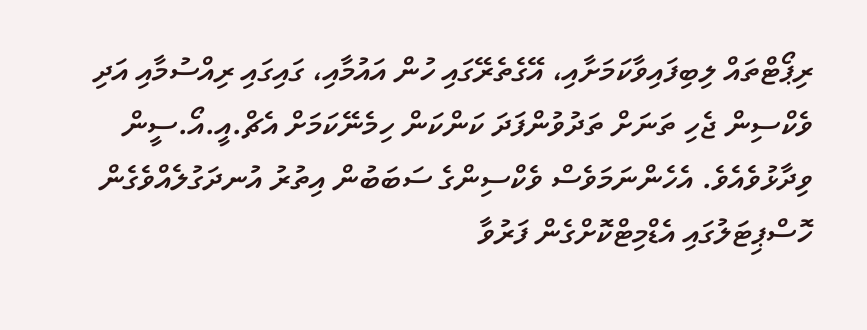ރިޕޯޓްތައް ލިބިފައިވާކަމަށާއި، އޭގެތެރޭގައި ހުން އައުމާއި، ގައިގައި ރިއްސުމާއި އަދި ވެކްސިން ޖެހި ތަނަށް ތަދުވުންފަދަ ކަންކަން ހިމެނޭކަމަށް އެޗް.އީ.އޯ.ސީން ވިދާޅުވެއެވެ. އެހެންނަމަވެސް ވެކްސިންގެ ސަބަބުން އިތުރު އުނދަގުލެއްވެގެން ހޮސްޕިޓަލުގައި އެޑްމިޓްކޮށްގެން ފަރުވާ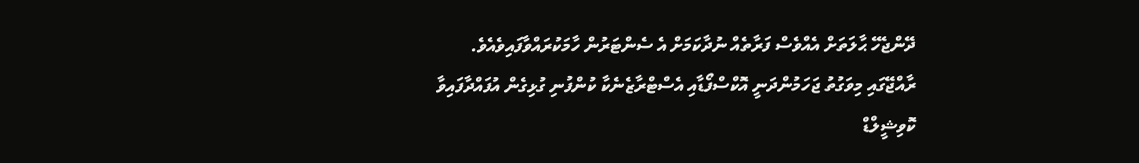ދޭންޖެހޭ ޙާލަތަށް އެއްވެސް ފަރާތެއް ނުދާކަމަށް އެ ސެންޓަރުން ހާމަކުރައްވާފައިވެއެވެ.
ރާއްޖޭގައި މިވަގުތު ޖަހަމުންދަނީ އޮކްސްފޯޑާއި އެސްޓްރާޒެނެކާ ކުންފުނި ގުޅިގެން އުފައްދާފައިވާ ކޮވިޝީލްޑް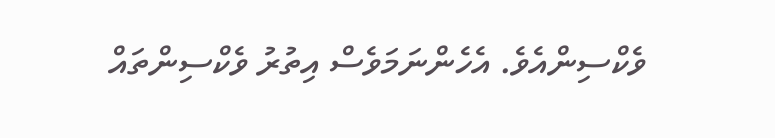ވެކްސިންއެވެ. އެހެންނަމަވެސް އިތުރު ވެކްސިންތައް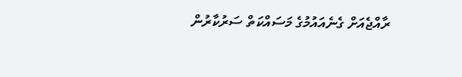ރާއްޖެއަށް ގެނެއައުމުގެ މަސައްކަތް ސަރުކާރުން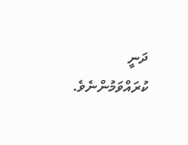ދަނީ ކުރައްވަމުންނެވެ.